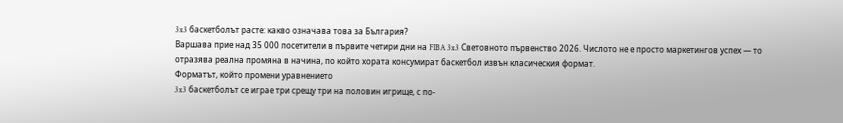3x3 баскетболът расте: какво означава това за България?
Варшава прие над 35 000 посетители в първите четири дни на FIBA 3x3 Световното първенство 2026. Числото не е просто маркетингов успех — то отразява реална промяна в начина, по който хората консумират баскетбол извън класическия формат.
Форматът, който промени уравнението
3x3 баскетболът се играе три срещу три на половин игрище, с по-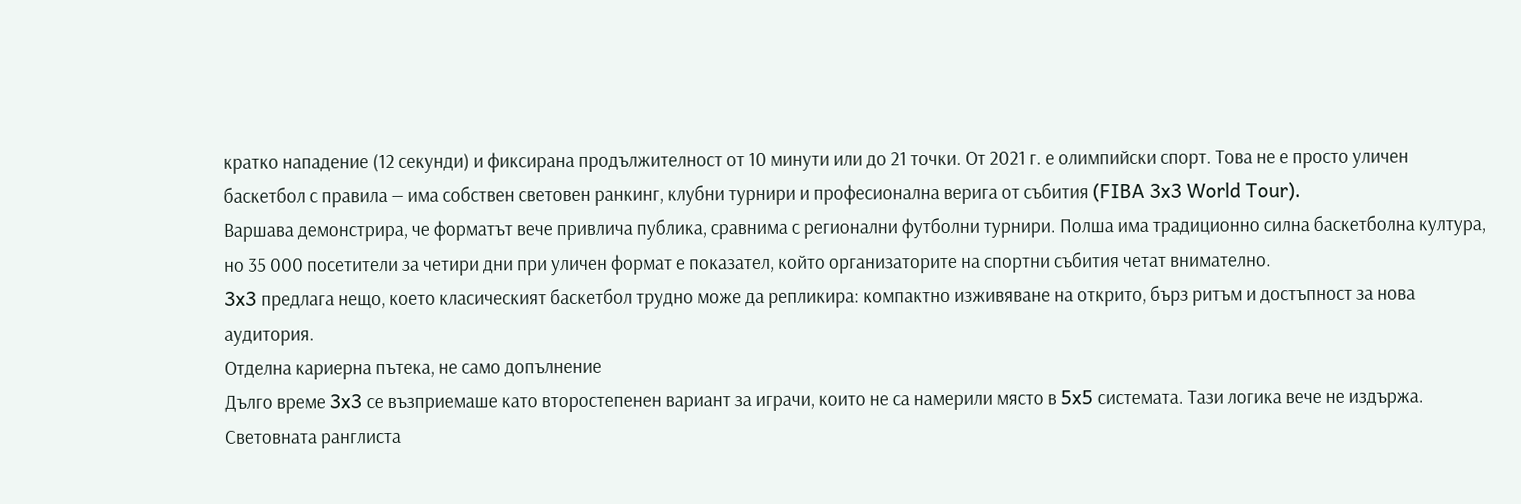кратко нападение (12 секунди) и фиксирана продължителност от 10 минути или до 21 точки. От 2021 г. е олимпийски спорт. Това не е просто уличен баскетбол с правила — има собствен световен ранкинг, клубни турнири и професионална верига от събития (FIBA 3x3 World Tour).
Варшава демонстрира, че форматът вече привлича публика, сравнима с регионални футболни турнири. Полша има традиционно силна баскетболна култура, но 35 000 посетители за четири дни при уличен формат е показател, който организаторите на спортни събития четат внимателно.
3x3 предлага нещо, което класическият баскетбол трудно може да репликира: компактно изживяване на открито, бърз ритъм и достъпност за нова аудитория.
Отделна кариерна пътека, не само допълнение
Дълго време 3x3 се възприемаше като второстепенен вариант за играчи, които не са намерили място в 5x5 системата. Тази логика вече не издържа. Световната ранглиста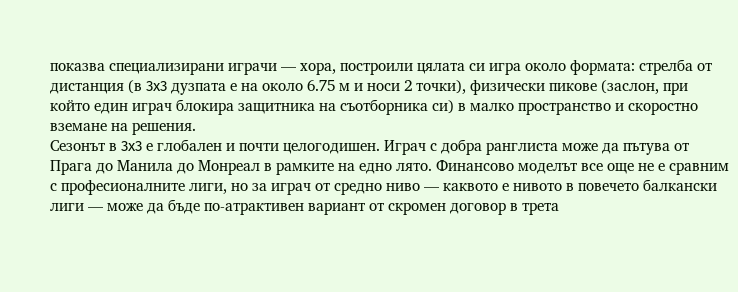показва специализирани играчи — хора, построили цялата си игра около формата: стрелба от дистанция (в 3x3 дузпата е на около 6.75 м и носи 2 точки), физически пикове (заслон, при който един играч блокира защитника на съотборника си) в малко пространство и скоростно вземане на решения.
Сезонът в 3x3 е глобален и почти целогодишен. Играч с добра ранглиста може да пътува от Прага до Манила до Монреал в рамките на едно лято. Финансово моделът все още не е сравним с професионалните лиги, но за играч от средно ниво — каквото е нивото в повечето балкански лиги — може да бъде по-атрактивен вариант от скромен договор в трета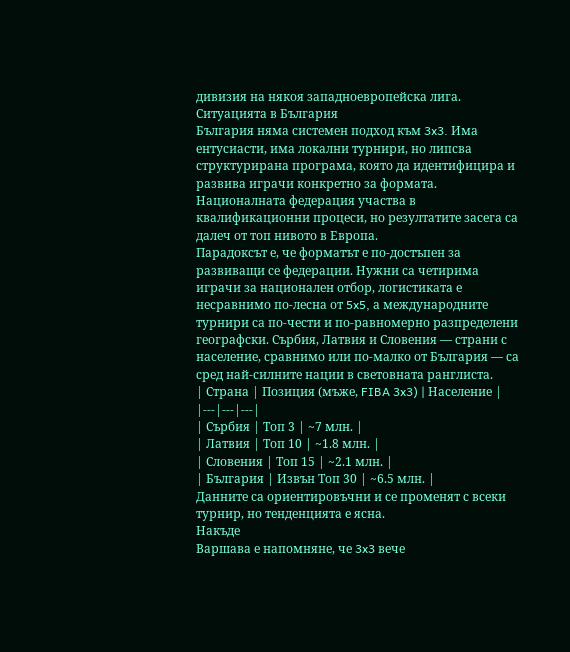дивизия на някоя западноевропейска лига.
Ситуацията в България
България няма системен подход към 3x3. Има ентусиасти, има локални турнири, но липсва структурирана програма, която да идентифицира и развива играчи конкретно за формата. Националната федерация участва в квалификационни процеси, но резултатите засега са далеч от топ нивото в Европа.
Парадоксът е, че форматът е по-достъпен за развиващи се федерации. Нужни са четирима играчи за национален отбор, логистиката е несравнимо по-лесна от 5x5, а международните турнири са по-чести и по-равномерно разпределени географски. Сърбия, Латвия и Словения — страни с население, сравнимо или по-малко от България — са сред най-силните нации в световната ранглиста.
| Страна | Позиция (мъже, FIBA 3x3) | Население |
|---|---|---|
| Сърбия | Топ 3 | ~7 млн. |
| Латвия | Топ 10 | ~1.8 млн. |
| Словения | Топ 15 | ~2.1 млн. |
| България | Извън Топ 30 | ~6.5 млн. |
Данните са ориентировъчни и се променят с всеки турнир, но тенденцията е ясна.
Накъде
Варшава е напомняне, че 3x3 вече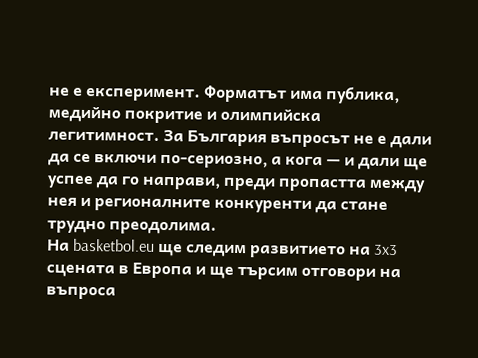не е експеримент. Форматът има публика, медийно покритие и олимпийска легитимност. За България въпросът не е дали да се включи по-сериозно, а кога — и дали ще успее да го направи, преди пропастта между нея и регионалните конкуренти да стане трудно преодолима.
На basketbol.eu ще следим развитието на 3x3 сцената в Европа и ще търсим отговори на въпроса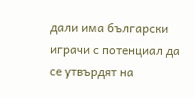дали има български играчи с потенциал да се утвърдят на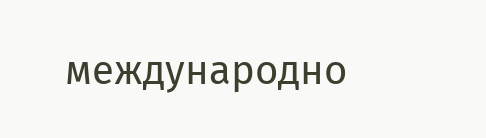международно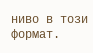ниво в този формат.